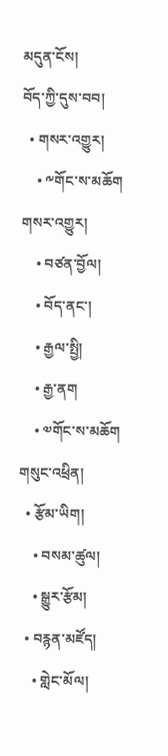མདུན་ངོས།
བོད་ཀྱི་དུས་བབ།
  • གསར་འགྱུར།
    • ༸གོང་ས་མཆོག གསར་འགྱུར།
    • བཙན་བྱོལ།
    • བོད་ནང་།
    • རྒྱལ་སྤྱི།
    • རྒྱ་ནག
    • ༧གོང་ས་མཆོག གསུང་འཕྲིན།
  • རྩོམ་ཡིག།
    • བསམ་ཚུལ།
    • སྒྱུར་རྩོམ།
  • བརྙན་མཛོད།
    • གླེང་མོལ།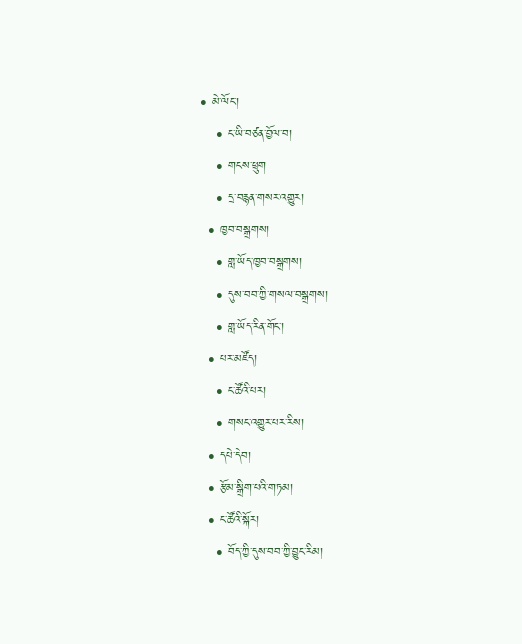• མེ་ལོང་།
    • ང་ཡི་བཙན་བྱོལ་བ།
    • གངས་ཕྲུག
    • དྲ་བརྙན་གསར་འགྱུར།
  • ཁྱབ་བསྒྲགས།
    • གླ་ཡོད་ཁྱབ་བསྒྲགས།
    • དུས་བབ་ཀྱི་གསལ་བསྒྲགས།
    • གླ་ཡོད་རིན་གོང་།
  • པར་མཛོད།
    • ང་ཚོའི་པར།
    • གསང་འགྱུར་པར་རིས།
  • དཔེ་དེབ།
  • རྩོམ་སྒྲིག་པའི་གཏམ།
  • ང་ཚོའི་སྐོར།
    • བོད་ཀྱི་དུས་བབ་ཀྱི་བྱུང་རིམ།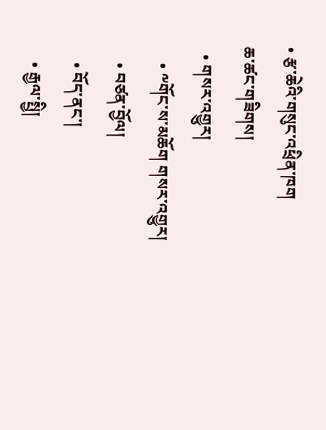• རྩ་ཆེའི་གསུང་འཕྲིན་ཁག
ཆ་ཚང་གཟིགས།
  • གསར་འགྱུར།
    • ༸གོང་ས་མཆོག གསར་འགྱུར།
    • བཙན་བྱོལ།
    • བོད་ནང་།
    • རྒྱལ་སྤྱི།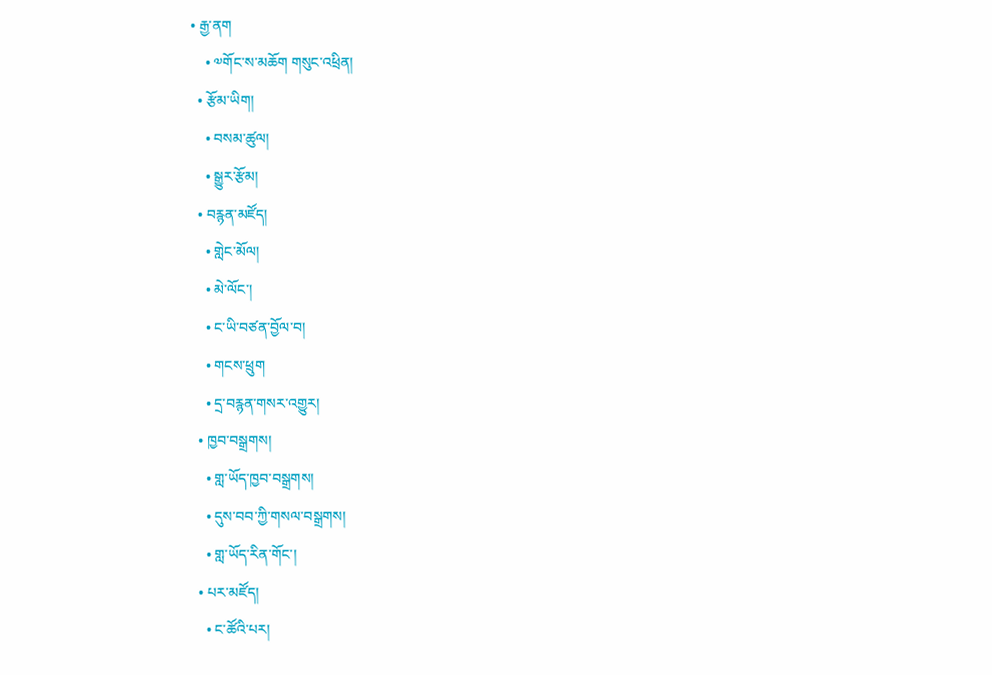• རྒྱ་ནག
    • ༧གོང་ས་མཆོག གསུང་འཕྲིན།
  • རྩོམ་ཡིག།
    • བསམ་ཚུལ།
    • སྒྱུར་རྩོམ།
  • བརྙན་མཛོད།
    • གླེང་མོལ།
    • མེ་ལོང་།
    • ང་ཡི་བཙན་བྱོལ་བ།
    • གངས་ཕྲུག
    • དྲ་བརྙན་གསར་འགྱུར།
  • ཁྱབ་བསྒྲགས།
    • གླ་ཡོད་ཁྱབ་བསྒྲགས།
    • དུས་བབ་ཀྱི་གསལ་བསྒྲགས།
    • གླ་ཡོད་རིན་གོང་།
  • པར་མཛོད།
    • ང་ཚོའི་པར།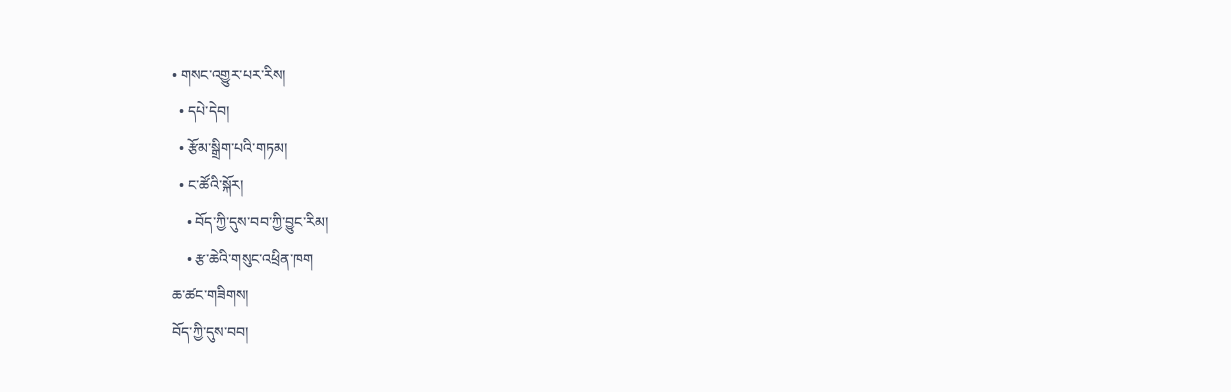• གསང་འགྱུར་པར་རིས།
  • དཔེ་དེབ།
  • རྩོམ་སྒྲིག་པའི་གཏམ།
  • ང་ཚོའི་སྐོར།
    • བོད་ཀྱི་དུས་བབ་ཀྱི་བྱུང་རིམ།
    • རྩ་ཆེའི་གསུང་འཕྲིན་ཁག
ཆ་ཚང་གཟིགས།
བོད་ཀྱི་དུས་བབ།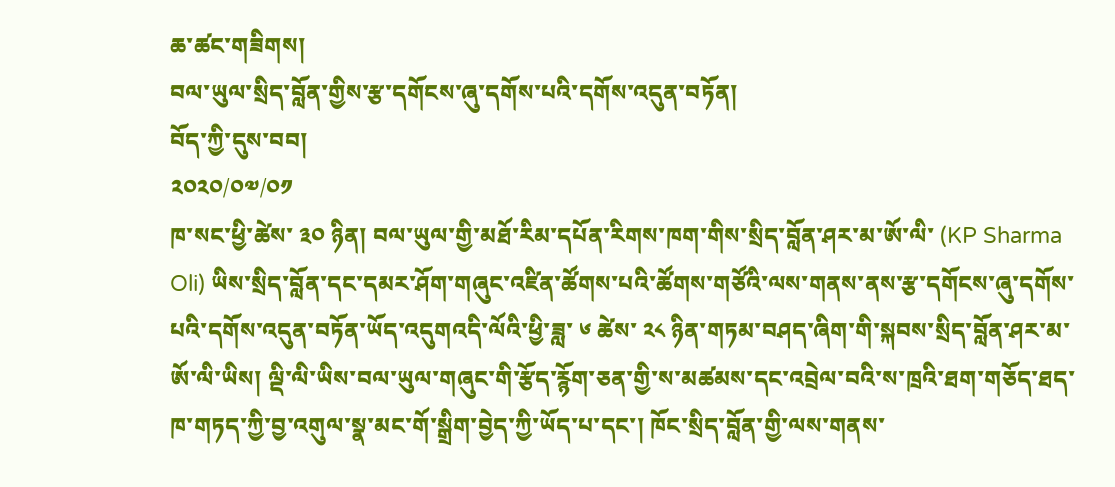ཆ་ཚང་གཟིགས།
བལ་ཡུལ་སྲིད་བློན་གྱིས་རྩ་དགོངས་ཞུ་དགོས་པའི་དགོས་འདུན་བཏོན།
བོད་ཀྱི་དུས་བབ།
༢༠༢༠/༠༧/༠༡
ཁ་སང་ཕྱི་ཚེས་ ༣༠ ཉིན། བལ་ཡུལ་གྱི་མཐོ་རིམ་དཔོན་རིགས་ཁག་གིས་སྲིད་བློན་ཤར་མ་ཨོ་ལི་ (KP Sharma Oli) ཡིས་སྲིད་བློན་དང་དམར་ཤོག་གཞུང་འཛིན་ཚོགས་པའི་ཚོགས་གཙོའི་ལས་གནས་ནས་རྩ་དགོངས་ཞུ་དགོས་པའི་དགོས་འདུན་བཏོན་ཡོད་འདུགའདི་ལོའི་ཕྱི་ཟླ་ ༦ ཚེས་ ༢༨ ཉིན་གཏམ་བཤད་ཞིག་གི་སྐབས་སྲིད་བློན་ཤར་མ་ཨོ་ལི་ཡིས། ལྡི་ལི་ཡིས་བལ་ཡུལ་གཞུང་གི་རྩོད་རྙོག་ཅན་གྱི་ས་མཚམས་དང་འབྲེལ་བའི་ས་ཁྲའི་ཐག་གཅོད་ཐད་ཁ་གཏད་ཀྱི་བྱ་འགུལ་སྣ་མང་གོ་སྒྲིག་བྱེད་ཀྱི་ཡོད་པ་དང་། ཁོང་སྲིད་བློན་གྱི་ལས་གནས་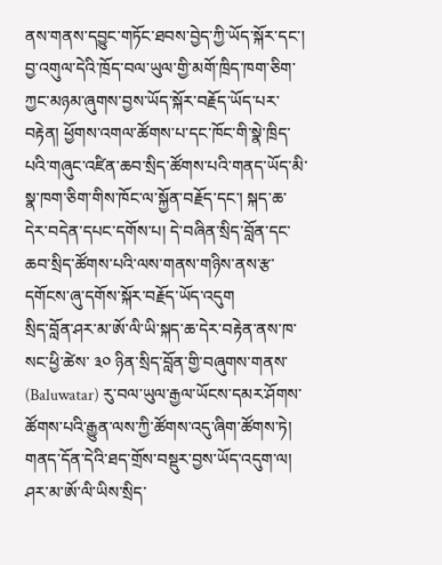ནས་གནས་དབྱུང་གཏོང་ཐབས་བྱེད་ཀྱི་ཡོད་སྐོར་དང་། བྱ་འགུལ་དེའི་ཁྲོད་བལ་ཡུལ་གྱི་མགོ་ཁྲིད་ཁག་ཅིག་ཀྱང་མཉམ་ཞུགས་བྱས་ཡོད་སྐོར་བརྗོད་ཡོད་པར་བརྟེན། ཕྱོགས་འགལ་ཚོགས་པ་དང་ཁོང་གི་སྣེ་ཁྲིད་པའི་གཞུང་འཛིན་ཆབ་སྲིད་ཚོགས་པའི་གནད་ཡོད་མི་སྣ་ཁག་ཅིག་གིས་ཁོང་ལ་སྐྱོན་བརྗོད་དང་། སྐད་ཆ་དེར་བདེན་དཔང་དགོས་པ། དེ་བཞིན་སྲིད་བློན་དང་ཆབ་སྲིད་ཚོགས་པའི་ལས་གནས་གཉིས་ནས་རྩ་དགོངས་ཞུ་དགོས་སྐོར་བརྗོད་ཡོད་འདུག
སྲིད་བློན་ཤར་མ་ཨོ་ལི་ཡི་སྐད་ཆ་དེར་བརྟེན་ནས་ཁ་སང་ཕྱི་ཚེས་ ༣༠ ཉིན་སྲིད་བློན་གྱི་བཞུགས་གནས་ (Baluwatar) རུ་བལ་ཡུལ་རྒྱལ་ཡོངས་དམར་ཤོགས་ཚོགས་པའི་རྒྱུན་ལས་ཀྱི་ཚོགས་འདུ་ཞིག་ཚོགས་ཏེ། གནད་དོན་དེའི་ཐད་གྲོས་བསྡུར་བྱས་ཡོད་འདུག་ལ། ཤར་མ་ཨོ་ལི་ཡིས་སྲིད་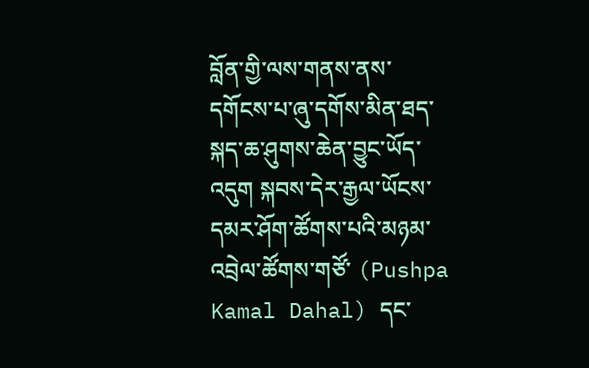བློན་གྱི་ལས་གནས་ནས་དགོངས་པ་ཞུ་དགོས་མིན་ཐད་སྐད་ཆ་ཤུགས་ཆེན་བྱུང་ཡོད་འདུག སྐབས་དེར་རྒྱལ་ཡོངས་དམར་ཤོག་ཚོགས་པའི་མཉམ་འབྲེལ་ཚོགས་གཙོ་ (Pushpa Kamal Dahal) དང་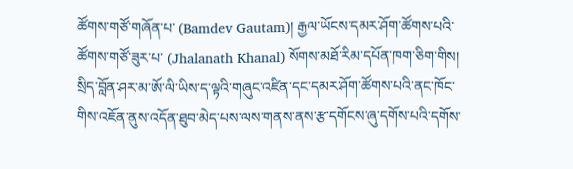ཚོགས་གཙོ་གཞོན་པ་ (Bamdev Gautam)། རྒྱལ་ཡོངས་དམར་ཤོག་ཚོགས་པའི་ཚོགས་གཙོ་ཟུར་པ་ (Jhalanath Khanal) སོགས་མཐོ་རིམ་དཔོན་ཁག་ཅིག་གིས། སྲིད་བློན་ཤར་མ་ཨོ་ལི་ཡིས་ད་ལྟའི་གཞུང་འཛིན་དང་དམར་ཤོག་ཚོགས་པའི་ནང་ཁོང་གིས་འཇོན་ནུས་འདོན་ཐུབ་མེད་པས་ལས་གནས་ནས་རྩ་དགོངས་ཞུ་དགོས་པའི་དགོས་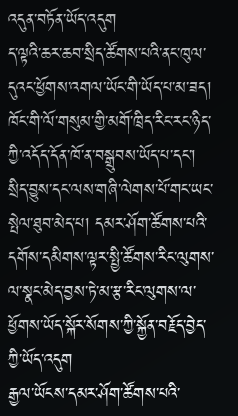འདུན་བཏོན་ཡོད་འདུག
ད་ལྟའི་ཆར་ཆབ་སྲིད་ཚོགས་པའི་ནང་ཁུལ་དུའང་ཕྱོགས་འགལ་ཡོང་གི་ཡོད་པ་མ་ཟད། ཁོང་གི་ལོ་གསུམ་གྱི་མགོ་ཁྲིད་རིང་རང་ཉིད་ཀྱི་འདོད་དོན་ཁོ་ན་བསྒྲུབས་ཡོད་པ་དང་། སྲིད་བྱུས་དང་ལས་གཞི་ལེགས་པོ་གང་ཡང་སྤེལ་ཐུབ་མེད་པ། དམར་ཤོག་ཚོགས་པའི་དགོས་དམིགས་ལྟར་སྤྱི་ཚོགས་རིང་ལུགས་ལ་སྣང་མེད་བྱས་ཏེ་མ་རྩ་རིང་ལུགས་ལ་ཕྱོགས་ཡོད་སྐོར་སོགས་ཀྱི་སྐྱོན་བརྗོད་བྱེད་ཀྱི་ཡོད་འདུག
རྒྱལ་ཡོངས་དམར་ཤོག་ཚོགས་པའི་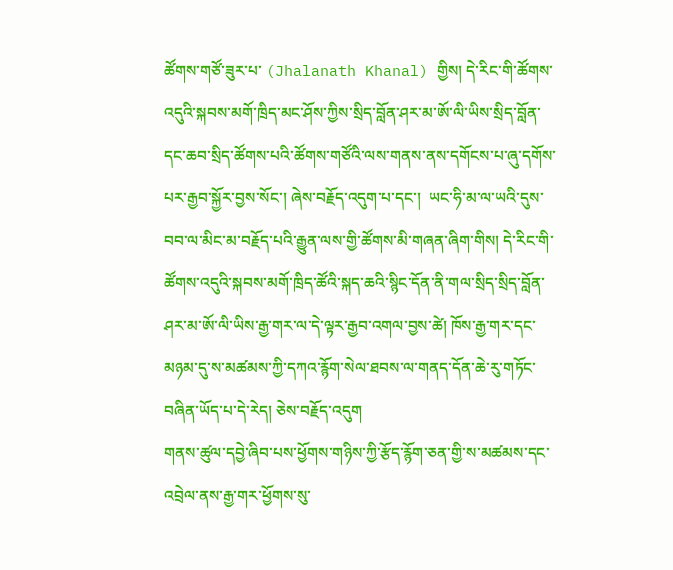ཚོགས་གཙོ་ཟུར་པ་ (Jhalanath Khanal) གྱིས། དེ་རིང་གི་ཚོགས་འདུའི་སྐབས་མགོ་ཁྲིད་མང་ཤོས་ཀྱིས་སྲིད་བློན་ཤར་མ་ཨོ་ལི་ཡིས་སྲིད་བློན་དང་ཆབ་སྲིད་ཚོགས་པའི་ཚོགས་གཙོའི་ལས་གནས་ནས་དགོངས་པ་ཞུ་དགོས་པར་རྒྱབ་སྐྱོར་བྱས་སོང་། ཞེས་བརྗོད་འདུག་པ་དང་།  ཡང་ཧི་མ་ལ་ཡའི་དུས་བབ་ལ་མིང་མ་བརྗོད་པའི་རྒྱུན་ལས་གྱི་ཚོགས་མི་གཞན་ཞིག་གིས། དེ་རིང་གི་ཚོགས་འདུའི་སྐབས་མགོ་ཁྲིད་ཚོའི་སྐད་ཆའི་སྙིང་དོན་ནི་གལ་སྲིད་སྲིད་བློན་ཤར་མ་ཨོ་ལི་ཡིས་རྒྱ་གར་ལ་དེ་ལྟར་རྒྱབ་འགལ་བྱས་ཚེ། ཁོས་རྒྱ་གར་དང་མཉམ་དུ་ས་མཚམས་ཀྱི་དཀའ་རྙོག་སེལ་ཐབས་ལ་གནད་དོན་ཆེ་རུ་གཏོང་བཞིན་ཡོད་པ་དེ་རེད། ཅེས་བརྗོད་འདུག
གནས་ཚུལ་དབྱེ་ཞིབ་པས་ཕྱོགས་གཉིས་ཀྱི་རྩོད་རྙོག་ཅན་གྱི་ས་མཚམས་དང་འབྲེལ་ནས་རྒྱ་གར་ཕྱོགས་སུ་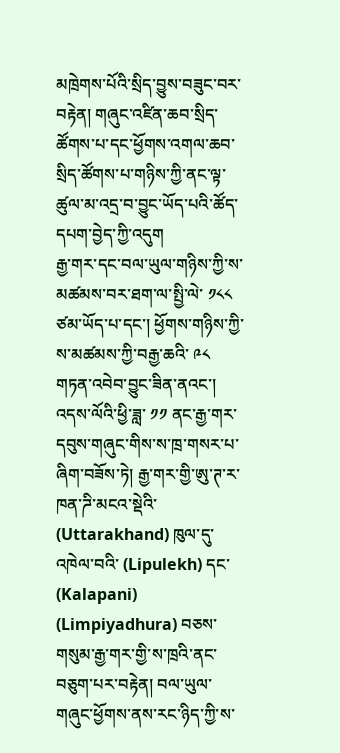མཁྲེགས་པོའི་སྲིད་བྱུས་བཟུང་བར་བརྟེན། གཞུང་འཛིན་ཆབ་སྲིད་ཚོགས་པ་དང་ཕྱོགས་འགལ་ཆབ་སྲིད་ཚོགས་པ་གཉིས་ཀྱི་ནང་ལྟ་ཚུལ་མ་འདྲ་བ་བྱུང་ཡོད་པའི་ཚོད་དཔག་བྱེད་ཀྱི་འདུག
རྒྱ་གར་དང་བལ་ཡུལ་གཉིས་ཀྱི་ས་མཚམས་བར་ཐག་ལ་སྤྱི་ལེ་ ༡༨༨ ཙམ་ཡོད་པ་དང་། ཕྱོགས་གཉིས་ཀྱི་ས་མཚམས་ཀྱི་བརྒྱ་ཆའི་ ༩༨ གཏན་འབེབ་བྱུང་ཟིན་ནའང་། འདས་ལོའི་ཕྱི་ཟླ་ ༡༡ ནང་རྒྱ་གར་དབུས་གཞུང་གིས་ས་ཁྲ་གསར་པ་ཞིག་བཟོས་ཏེ། རྒྱ་གར་གྱི་ཨུ་ཊ་ར་ཁན་ཌི་མངའ་སྡེའི་ (Uttarakhand) ཁུལ་དུ་འཁེལ་བའི་ (Lipulekh) དང་ (Kalapani) (Limpiyadhura) བཅས་གསུམ་རྒྱ་གར་གྱི་ས་ཁྲའི་ནང་བཅུག་པར་བརྟེན། བལ་ཡུལ་གཞུང་ཕྱོགས་ནས་རང་ཉིད་ཀྱི་ས་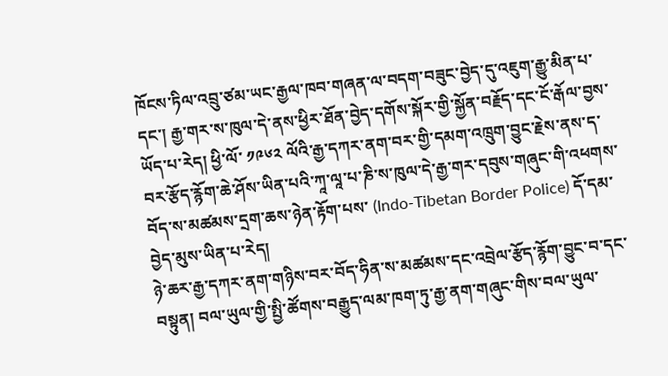ཁོངས་ཏིལ་འབྲུ་ཙམ་ཡང་རྒྱལ་ཁབ་གཞན་ལ་བདག་བཟུང་བྱེད་དུ་འཇུག་རྒྱུ་མིན་པ་དང་། རྒྱ་གར་ས་ཁུལ་དེ་ནས་ཕྱིར་ཐོན་བྱེད་དགོས་སྐོར་གྱི་སྐྱོན་བརྗོད་དང་ངོ་རྒོལ་བྱས་ཡོད་པ་རེད། ཕྱི་ལོ་ ༡༩༦༢ ལོའི་རྒྱ་དཀར་ནག་བར་གྱི་དམག་འཁྲུག་བྱུང་རྗེས་ནས་ད་བར་རྩོད་རྙོག་ཆེ་ཤོས་ཡིན་པའི་ཀཱ་ལཱ་པ་ཎི་ས་ཁུལ་དེ་རྒྱ་གར་དབུས་གཞུང་གི་འཕགས་བོད་ས་མཚམས་དྲག་ཆས་ཉེན་རྟོག་པས་ (Indo-Tibetan Border Police) དོ་དམ་བྱེད་མུས་ཡིན་པ་རེད།
ཉེ་ཆར་རྒྱ་དཀར་ནག་གཉིས་བར་བོད་ཧིན་ས་མཚམས་དང་འབྲེལ་རྩོད་རྙོག་བྱུང་བ་དང་བསྟུན། བལ་ཡུལ་གྱི་སྤྱི་ཚོགས་བརྒྱུད་ལམ་ཁག་ཏུ་རྒྱ་ནག་གཞུང་གིས་བལ་ཡུལ་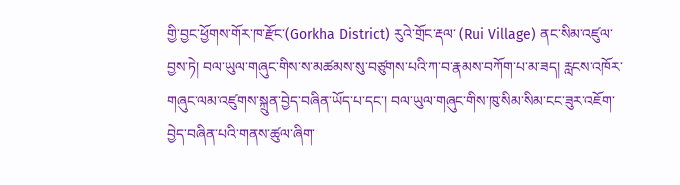གྱི་བྱང་ཕྱོགས་གོར་ཁ་རྫོང་(Gorkha District) རུའེ་གྲོང་རྡལ་ (Rui Village) ནང་སིམ་འཛུལ་བྱས་ཏེ། བལ་ཡུལ་གཞུང་གིས་ས་མཚམས་སུ་བཙུགས་པའི་ཀ་བ་རྣམས་བཀོག་པ་མ་ཟད། རླངས་འཁོར་གཞུང་ལམ་འཛུགས་སྐྲུན་བྱེད་བཞིན་ཡོད་པ་དང་། བལ་ཡུལ་གཞུང་གིས་ཁུ་སིམ་སིམ་ངང་ཟུར་འཇོག་བྱེད་བཞིན་པའི་གནས་ཚུལ་ཞིག་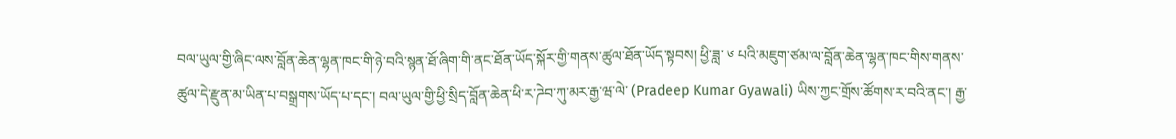བལ་ཡུལ་གྱི་ཞིང་ལས་བློན་ཆེན་ལྷན་ཁང་གི་ཉེ་བའི་སྙན་ཐོ་ཞིག་གི་ནང་ཐོན་ཡོད་སྐོར་གྱི་གནས་ཚུལ་ཐོན་ཡོད་སྟབས། ཕྱི་ཟླ་ ༦ པའི་མཇུག་ཙམ་ལ་བློན་ཆེན་ལྷན་ཁང་གིས་གནས་ཚུལ་དེ་རྫུན་མ་ཡིན་པ་བསྒྲགས་ཡོད་པ་དང་། བལ་ཡུལ་གྱི་ཕྱི་སྲིད་བློན་ཆེན་ཕི་ར་ཌེབ་ཀུ་མར་རྒྱ་ཝ་ལེ་ (Pradeep Kumar Gyawali) ཡིས་ཀྱང་གྲོས་ཚོགས་ར་བའི་ནང་། རྒྱ་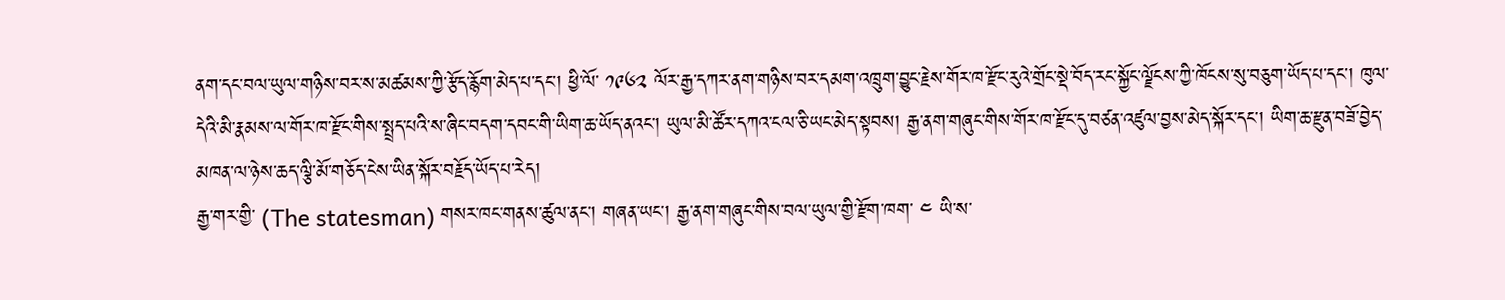ནག་དང་བལ་ཡུལ་གཉིས་བར་ས་མཚམས་ཀྱི་རྩོད་རྙོག་མེད་པ་དང་། ཕྱི་ལོ་ ༡༩༦༢ ལོར་རྒྱ་དཀར་ནག་གཉིས་བར་དམག་འཁྲུག་བྱུང་རྗེས་གོར་ཁ་རྫོང་རུའེ་གྲོང་སྡེ་བོད་རང་སྐྱོང་ལྗོངས་ཀྱི་ཁོངས་སུ་བཅུག་ཡོད་པ་དང་། ཁུལ་དེའི་མི་རྣམས་ལ་གོར་ཁ་རྫོང་གིས་སྤྲད་པའི་ས་ཞིང་བདག་དབང་གི་ཡིག་ཆ་ཡོད་ནའང་། ཡུལ་མི་ཚོར་དཀའ་ངལ་ཅི་ཡང་མེད་སྟབས། རྒྱ་ནག་གཞུང་གིས་གོར་ཁ་རྫོང་དུ་བཙན་འཛུལ་བྱས་མེད་སྐོར་དང་། ཡིག་ཆ་རྫུན་བཟོ་བྱེད་མཁན་ལ་ཉེས་ཆད་ལྕི་མོ་གཅོད་ངེས་ཡིན་སྐོར་བརྗོད་ཡོད་པ་རེད།
རྒྱ་གར་གྱི་ (The statesman) གསར་ཁང་གནས་ཚུལ་ནང་། གཞན་ཡང་། རྒྱ་ནག་གཞུང་གིས་བལ་ཡུལ་གྱི་རྫོག་ཁག་ ༤ ཡི་ས་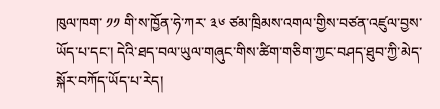ཁུལ་ཁག་ ༡༡ གི་ས་ཁྱོན་ཧེ་ཀར་ ༣༦ ཙམ་ཁྲིམས་འགལ་གྱིས་བཙན་འཛུལ་བྱས་ཡོད་པ་དང་། དེའི་ཐད་བལ་ཡུལ་གཞུང་གིས་ཚིག་གཅིག་ཀྱང་བཤད་ཐུབ་ཀྱི་མེད་སྐོར་བཀོད་ཡོད་པ་རེད།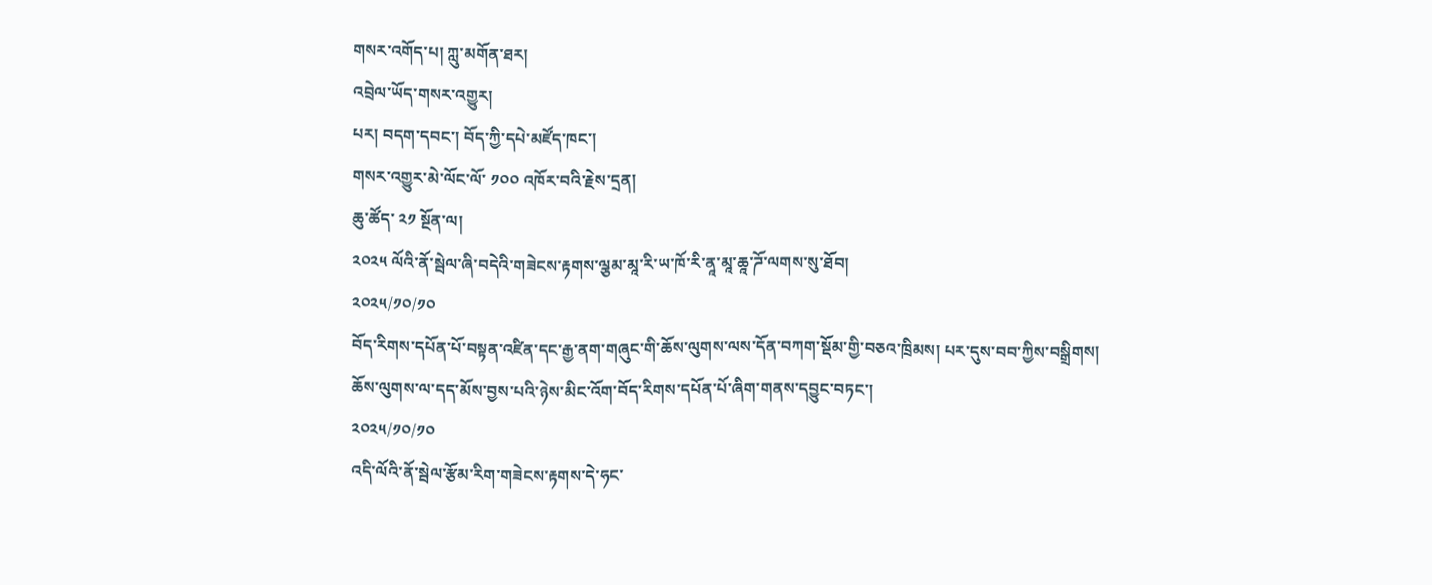གསར་འགོད་པ། ཀླུ་མགོན་ཐར།
འབྲེལ་ཡོད་གསར་འགྱུར།
པར། བདག་དབང་། བོད་ཀྱི་དཔེ་མཛོད་ཁང་།
གསར་འགྱུར་མེ་ལོང་ལོ་ ༡༠༠ འཁོར་བའི་རྗེས་དྲན།
ཆུ་ཚོད་ ༢༡ སྔོན་ལ།
༢༠༢༥ ལོའི་ནོ་སྦེལ་ཞི་བདེའི་གཟེངས་རྟགས་ལྕམ་མཱ་རི་ཡ་ཁོ་རི་ནཱ་མཱ་ཆཱ་ཌོ་ལགས་སུ་ཐོབ།
༢༠༢༥/༡༠/༡༠
བོད་རིགས་དཔོན་པོ་བསྟན་འཛིན་དང་རྒྱ་ནག་གཞུང་གི་ཆོས་ལུགས་ལས་དོན་བཀག་སྡོམ་གྱི་བཅའ་ཁྲིམས། པར་དུས་བབ་ཀྱིས་བསྒྲིགས།
ཆོས་ལུགས་ལ་དད་མོས་བྱས་པའི་ཉེས་མིང་འོག་བོད་རིགས་དཔོན་པོ་ཞིག་གནས་དབྱུང་བཏང་།
༢༠༢༥/༡༠/༡༠
འདི་ལོའི་ནོ་སྦེལ་རྩོམ་རིག་གཟེངས་རྟགས་དེ་ཧང་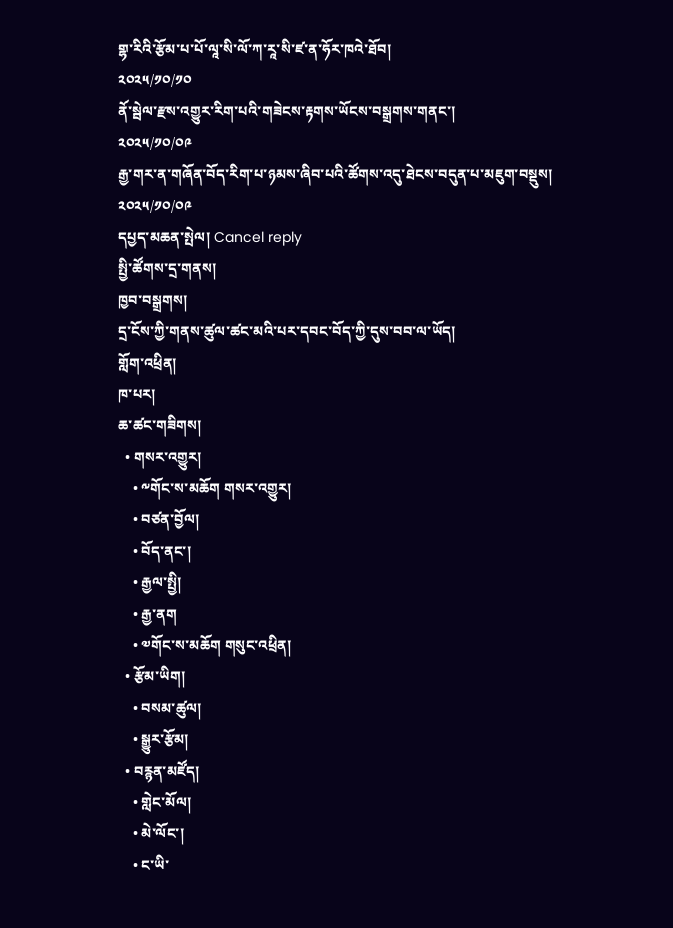གྷ་རིའི་རྩོམ་པ་པོ་ལཱ་སི་ལོ་ཀ་རཱ་སི་ཛ་ན་ཧོར་ཁའེ་ཐོབ།
༢༠༢༥/༡༠/༡༠
ནོ་སྦེལ་རྫས་འགྱུར་རིག་པའི་གཟེངས་རྟགས་ཡོངས་བསྒྲགས་གནང་།
༢༠༢༥/༡༠/༠༩
རྒྱ་གར་ན་གཞོན་བོད་རིག་པ་ཉམས་ཞིབ་པའི་ཚོགས་འདུ་ཐེངས་བདུན་པ་མཇུག་བསྡུས།
༢༠༢༥/༡༠/༠༩
དཔྱད་མཆན་སྤེལ། Cancel reply
སྤྱི་ཚོགས་དྲ་གནས།
ཁྱབ་བསྒྲགས།
དྲ་ངོས་ཀྱི་གནས་ཚུལ་ཚང་མའི་པར་དབང་བོད་ཀྱི་དུས་བབ་ལ་ཡོད།
གློག་འཕྲིན།
ཁ་པར།
ཆ་ཚང་གཟིགས།
  • གསར་འགྱུར།
    • ༸གོང་ས་མཆོག གསར་འགྱུར།
    • བཙན་བྱོལ།
    • བོད་ནང་།
    • རྒྱལ་སྤྱི།
    • རྒྱ་ནག
    • ༧གོང་ས་མཆོག གསུང་འཕྲིན།
  • རྩོམ་ཡིག།
    • བསམ་ཚུལ།
    • སྒྱུར་རྩོམ།
  • བརྙན་མཛོད།
    • གླེང་མོལ།
    • མེ་ལོང་།
    • ང་ཡི་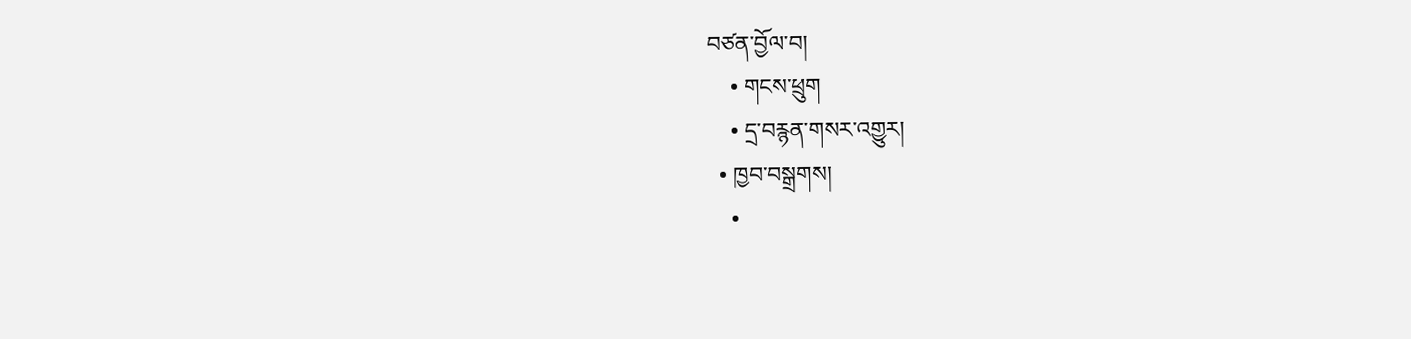བཙན་བྱོལ་བ།
    • གངས་ཕྲུག
    • དྲ་བརྙན་གསར་འགྱུར།
  • ཁྱབ་བསྒྲགས།
    •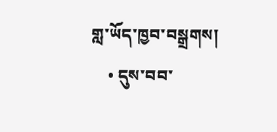གླ་ཡོད་ཁྱབ་བསྒྲགས།
    • དུས་བབ་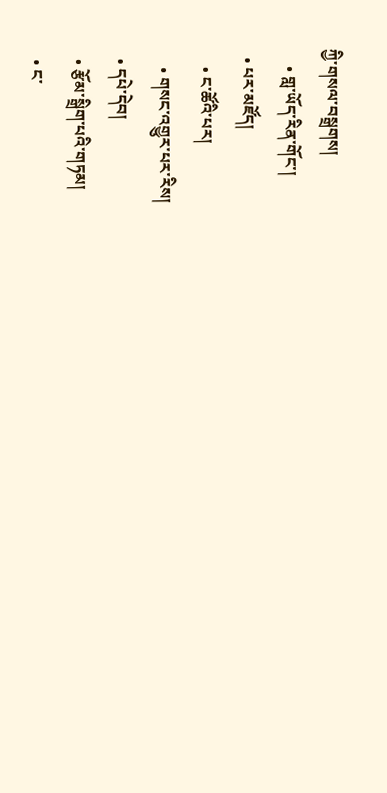ཀྱི་གསལ་བསྒྲགས།
    • གླ་ཡོད་རིན་གོང་།
  • པར་མཛོད།
    • ང་ཚོའི་པར།
    • གསང་འགྱུར་པར་རིས།
  • དཔེ་དེབ།
  • རྩོམ་སྒྲིག་པའི་གཏམ།
  • ང་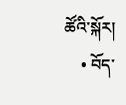ཚོའི་སྐོར།
    • བོད་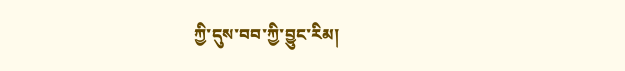ཀྱི་དུས་བབ་ཀྱི་བྱུང་རིམ།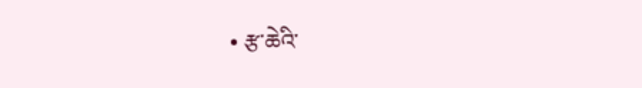• རྩ་ཆེའི་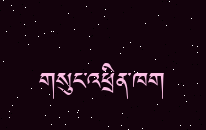གསུང་འཕྲིན་ཁག